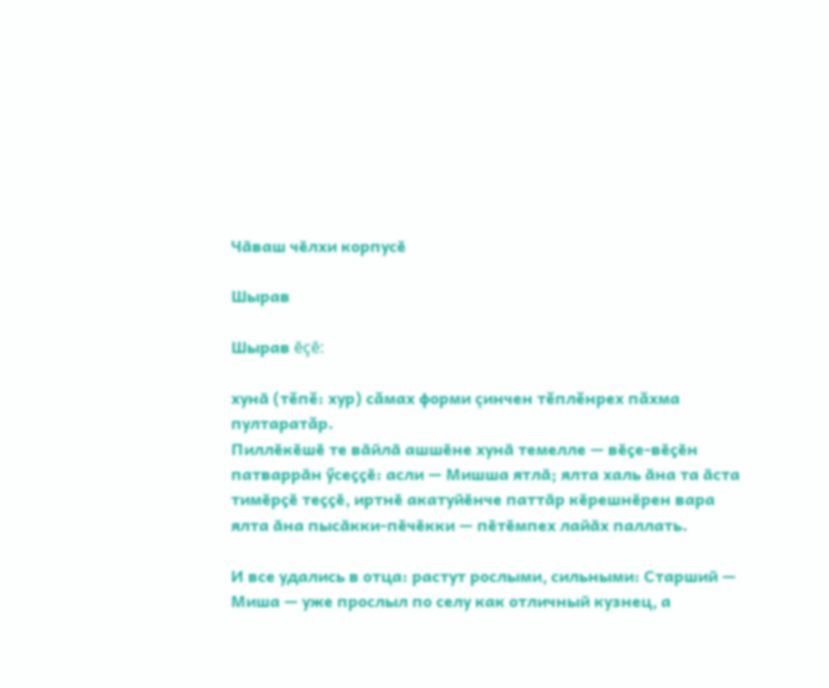Чӑваш чӗлхи корпусӗ

Шырав

Шырав ĕçĕ:

хунӑ (тĕпĕ: хур) сăмах форми çинчен тĕплĕнрех пăхма пултаратăр.
Пиллӗкӗшӗ те вӑйлӑ ашшӗне хунӑ темелле — вӗҫе-вӗҫӗн патваррӑн ӳсеҫҫӗ: асли — Мишша ятлӑ; ялта халь ӑна та ӑста тимӗрҫӗ теҫҫӗ, иртнӗ акатуйӗнче паттӑр кӗрешнӗрен вара ялта ӑна пысӑкки-пӗчӗкки — пӗтӗмпех лайӑх паллать.

И все удались в отца: растут рослыми, сильными: Старший — Миша — уже прослыл по селу как отличный кузнец, а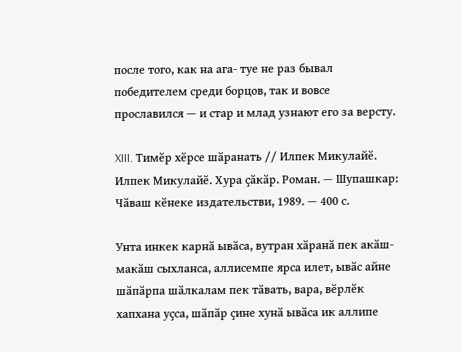после того, как на ага- туе не раз бывал победителем среди борцов, так и вовсе прославился — и стар и млад узнают его за версту.

XIII. Тимӗр хӗрсе шӑранать // Илпек Микулайӗ. Илпек Микулайӗ. Хура ҫӑкӑр. Роман. — Шупашкар: Чӑваш кӗнеке издательстви, 1989. — 400 с.

Унта инкек карнӑ ывӑса, вутран хӑранӑ пек акӑш-макӑш сыхланса, аллисемпе ярса илет, ывӑс айне шӑпӑрпа шӑлкалам пек тӑвать, вара, вӗрлӗк хапхана уҫса, шӑпӑр ҫине хунӑ ывӑса ик аллипе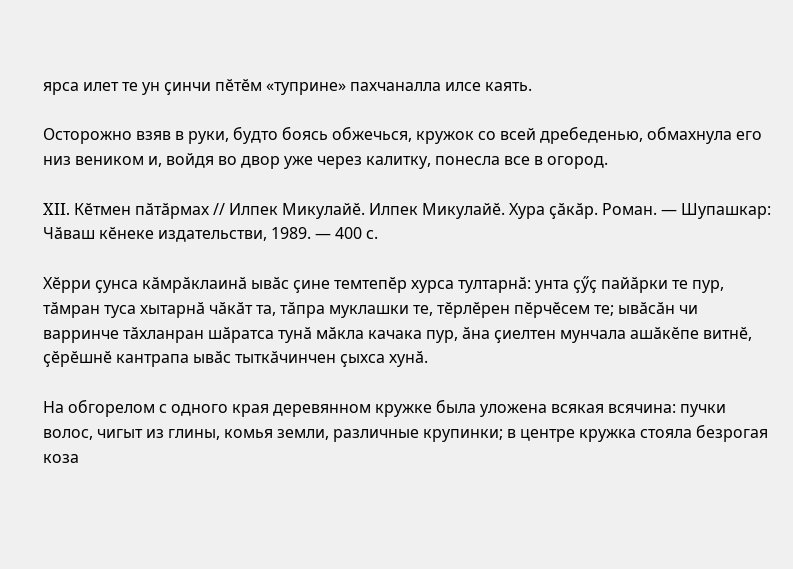ярса илет те ун ҫинчи пӗтӗм «туприне» пахчаналла илсе каять.

Осторожно взяв в руки, будто боясь обжечься, кружок со всей дребеденью, обмахнула его низ веником и, войдя во двор уже через калитку, понесла все в огород.

XII. Кӗтмен пӑтӑрмах // Илпек Микулайӗ. Илпек Микулайӗ. Хура ҫӑкӑр. Роман. — Шупашкар: Чӑваш кӗнеке издательстви, 1989. — 400 с.

Хӗрри ҫунса кӑмрӑклаинӑ ывӑс ҫине темтепӗр хурса тултарнӑ: унта ҫӳҫ пайӑрки те пур, тӑмран туса хытарнӑ чӑкӑт та, тӑпра муклашки те, тӗрлӗрен пӗрчӗсем те; ывӑсӑн чи варринче тӑхланран шӑратса тунӑ мӑкла качака пур, ӑна ҫиелтен мунчала ашӑкӗпе витнӗ, ҫӗрӗшнӗ кантрапа ывӑс тыткӑчинчен ҫыхса хунӑ.

На обгорелом с одного края деревянном кружке была уложена всякая всячина: пучки волос, чигыт из глины, комья земли, различные крупинки; в центре кружка стояла безрогая коза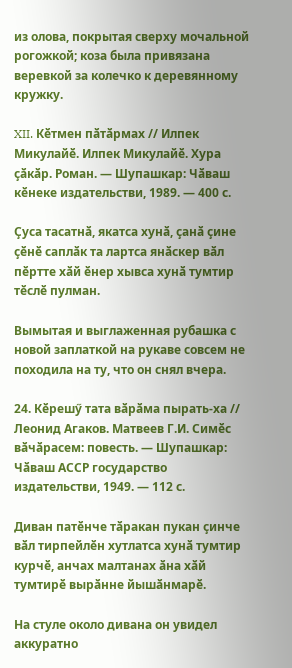из олова, покрытая сверху мочальной рогожкой; коза была привязана веревкой за колечко к деревянному кружку.

XII. Кӗтмен пӑтӑрмах // Илпек Микулайӗ. Илпек Микулайӗ. Хура ҫӑкӑр. Роман. — Шупашкар: Чӑваш кӗнеке издательстви, 1989. — 400 с.

Ҫуса тасатнӑ, якатса хунӑ, ҫанӑ ҫине ҫӗнӗ саплӑк та лартса янӑскер вӑл пӗртте хӑй ӗнер хывса хунӑ тумтир тӗслӗ пулман.

Вымытая и выглаженная рубашка с новой заплаткой на рукаве совсем не походила на ту, что он снял вчера.

24. Кӗрешӳ тата вӑрӑма пырать-ха // Леонид Агаков. Матвеев Г.И. Симӗс вӑчӑрасем: повесть. — Шупашкар: Чӑваш АССР государство издательстви, 1949. — 112 с.

Диван патӗнче тӑракан пукан ҫинче вӑл тирпейлӗн хутлатса хунӑ тумтир курчӗ, анчах малтанах ӑна хӑй тумтирӗ вырӑнне йышӑнмарӗ.

На стуле около дивана он увидел аккуратно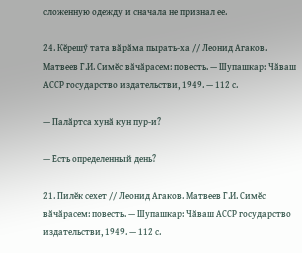сложенную одежду и сначала не признал ее.

24. Кӗрешӳ тата вӑрӑма пырать-ха // Леонид Агаков. Матвеев Г.И. Симӗс вӑчӑрасем: повесть. — Шупашкар: Чӑваш АССР государство издательстви, 1949. — 112 с.

— Палӑртса хунӑ кун пур-и?

— Есть определенный день?

21. Пилӗк сехет // Леонид Агаков. Матвеев Г.И. Симӗс вӑчӑрасем: повесть. — Шупашкар: Чӑваш АССР государство издательстви, 1949. — 112 с.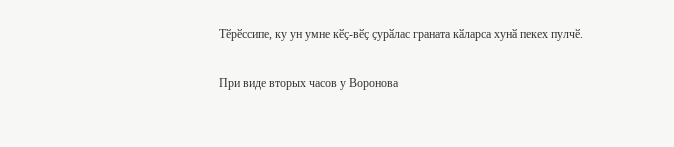Тӗрӗссипе, ку ун умне кӗҫ-вӗҫ ҫурӑлас граната кӑларса хунӑ пекех пулчӗ.

При виде вторых часов у Воронова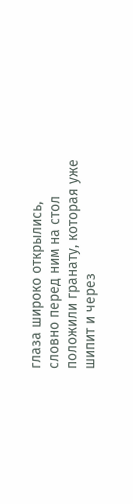глаза широко открылись, словно перед ним на стол положили гранату, которая уже шипит и через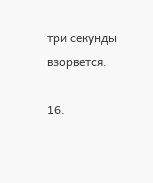три секунды взорвется.

16.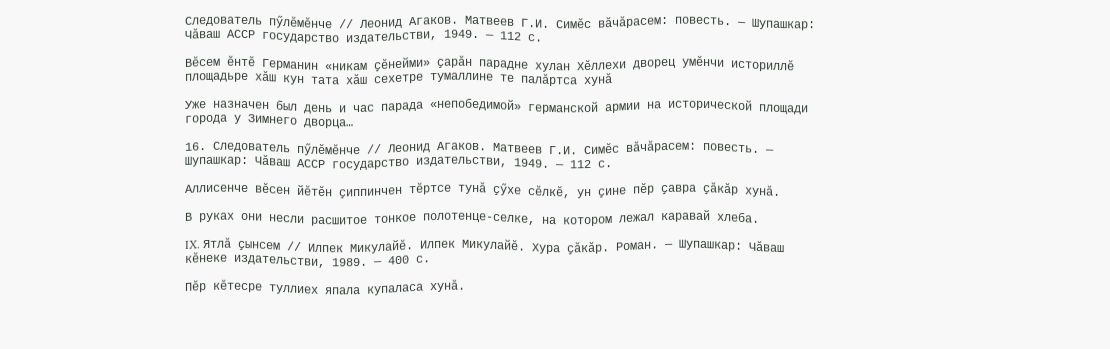Следователь пӳлӗмӗнче // Леонид Агаков. Матвеев Г.И. Симӗс вӑчӑрасем: повесть. — Шупашкар: Чӑваш АССР государство издательстви, 1949. — 112 с.

Вӗсем ӗнтӗ Германин «никам ҫӗнейми» ҫарӑн парадне хулан Хӗллехи дворец умӗнчи историллӗ площадьре хӑш кун тата хӑш сехетре тумаллине те палӑртса хунӑ

Уже назначен был день и час парада «непобедимой» германской армии на исторической площади города у Зимнего дворца…

16. Следователь пӳлӗмӗнче // Леонид Агаков. Матвеев Г.И. Симӗс вӑчӑрасем: повесть. — Шупашкар: Чӑваш АССР государство издательстви, 1949. — 112 с.

Аллисенче вӗсен йӗтӗн ҫиппинчен тӗртсе тунӑ ҫӳхе сӗлкӗ, ун ҫине пӗр ҫавра ҫӑкӑр хунӑ.

В руках они несли расшитое тонкое полотенце-селке, на котором лежал каравай хлеба.

IX. Ятлӑ ҫынсем // Илпек Микулайӗ. Илпек Микулайӗ. Хура ҫӑкӑр. Роман. — Шупашкар: Чӑваш кӗнеке издательстви, 1989. — 400 с.

Пӗр кӗтесре туллиех япала купаласа хунӑ.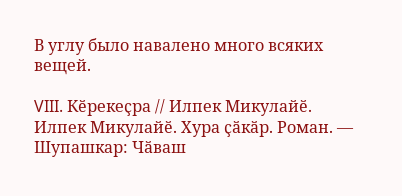В углу было навалено много всяких вещей.

VIII. Кӗрекеҫра // Илпек Микулайӗ. Илпек Микулайӗ. Хура ҫӑкӑр. Роман. — Шупашкар: Чӑваш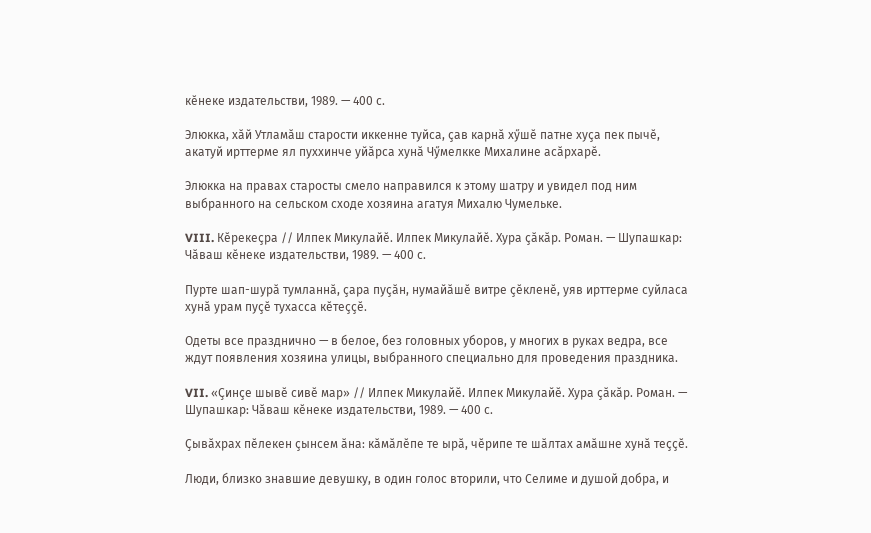кӗнеке издательстви, 1989. — 400 с.

Элюкка, хӑй Утламӑш старости иккенне туйса, ҫав карнӑ хӳшӗ патне хуҫа пек пычӗ, акатуй ирттерме ял пуххинче уйӑрса хунӑ Чӳмелкке Михалине асӑрхарӗ.

Элюкка на правах старосты смело направился к этому шатру и увидел под ним выбранного на сельском сходе хозяина агатуя Михалю Чумельке.

VIII. Кӗрекеҫра // Илпек Микулайӗ. Илпек Микулайӗ. Хура ҫӑкӑр. Роман. — Шупашкар: Чӑваш кӗнеке издательстви, 1989. — 400 с.

Пурте шап-шурӑ тумланнӑ, ҫара пуҫӑн, нумайӑшӗ витре ҫӗкленӗ, уяв ирттерме суйласа хунӑ урам пуҫӗ тухасса кӗтеҫҫӗ.

Одеты все празднично — в белое, без головных уборов, у многих в руках ведра, все ждут появления хозяина улицы, выбранного специально для проведения праздника.

VII. «Ҫинҫе шывӗ сивӗ мар» // Илпек Микулайӗ. Илпек Микулайӗ. Хура ҫӑкӑр. Роман. — Шупашкар: Чӑваш кӗнеке издательстви, 1989. — 400 с.

Ҫывӑхрах пӗлекен ҫынсем ӑна: кӑмӑлӗпе те ырӑ, чӗрипе те шӑлтах амӑшне хунӑ теҫҫӗ.

Люди, близко знавшие девушку, в один голос вторили, что Селиме и душой добра, и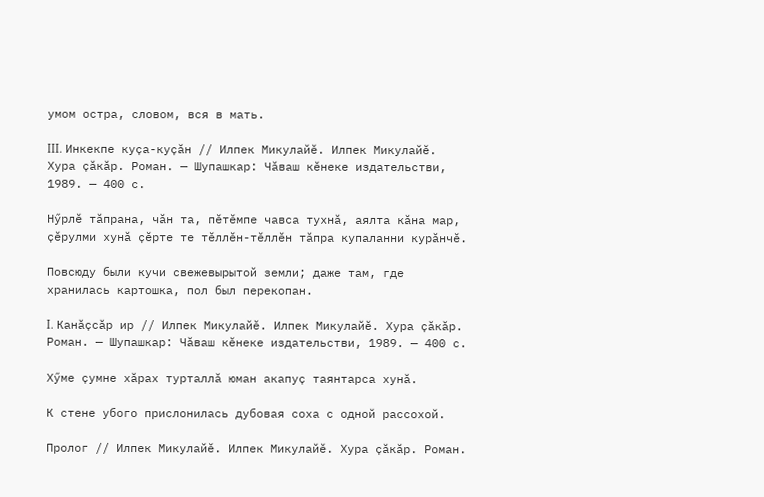умом остра, словом, вся в мать.

III. Инкекпе куҫа-куҫӑн // Илпек Микулайӗ. Илпек Микулайӗ. Хура ҫӑкӑр. Роман. — Шупашкар: Чӑваш кӗнеке издательстви, 1989. — 400 с.

Нӳрлӗ тӑпрана, чӑн та, пӗтӗмпе чавса тухнӑ, аялта кӑна мар, ҫӗрулми хунӑ ҫӗрте те тӗллӗн-тӗллӗн тӑпра купаланни курӑнчӗ.

Повсюду были кучи свежевырытой земли; даже там, где хранилась картошка, пол был перекопан.

I. Канӑҫсӑр ир // Илпек Микулайӗ. Илпек Микулайӗ. Хура ҫӑкӑр. Роман. — Шупашкар: Чӑваш кӗнеке издательстви, 1989. — 400 с.

Хӳме ҫумне хӑрах турталлӑ юман акапуҫ таянтарса хунӑ.

К стене убого прислонилась дубовая соха с одной рассохой.

Пролог // Илпек Микулайӗ. Илпек Микулайӗ. Хура ҫӑкӑр. Роман.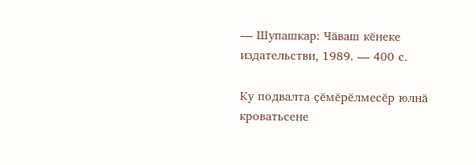— Шупашкар: Чӑваш кӗнеке издательстви, 1989. — 400 с.

Ку подвалта ҫӗмӗрӗлмесӗр юлнӑ кроватьсене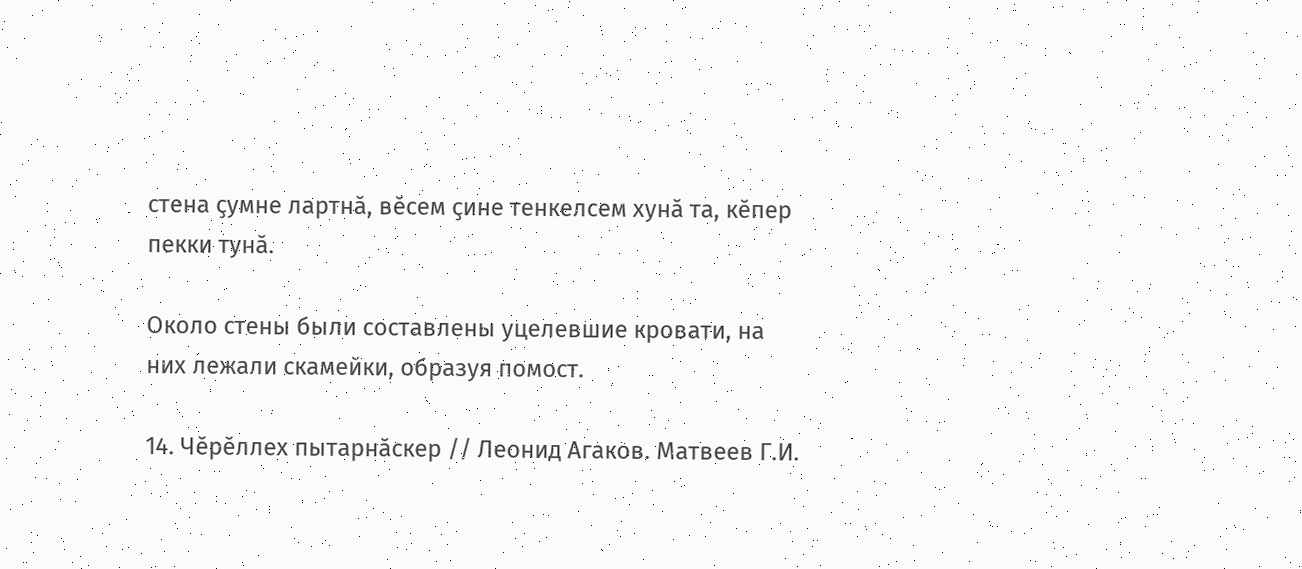стена ҫумне лартнӑ, вӗсем ҫине тенкелсем хунӑ та, кӗпер пекки тунӑ.

Около стены были составлены уцелевшие кровати, на них лежали скамейки, образуя помост.

14. Чӗрӗллех пытарнӑскер // Леонид Агаков. Матвеев Г.И.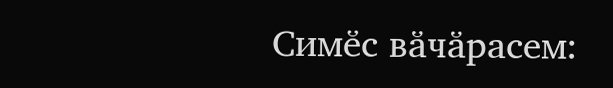Симӗс вӑчӑрасем: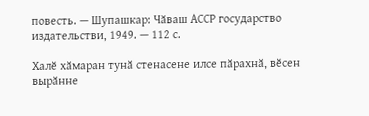повесть. — Шупашкар: Чӑваш АССР государство издательстви, 1949. — 112 с.

Халӗ хӑмаран тунӑ стенасене илсе пӑрахнӑ, вӗсен вырӑнне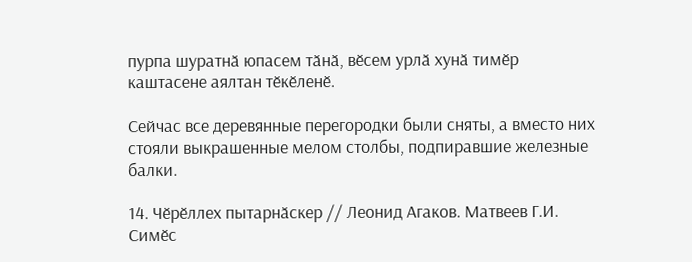пурпа шуратнӑ юпасем тӑнӑ, вӗсем урлӑ хунӑ тимӗр каштасене аялтан тӗкӗленӗ.

Сейчас все деревянные перегородки были сняты, а вместо них стояли выкрашенные мелом столбы, подпиравшие железные балки.

14. Чӗрӗллех пытарнӑскер // Леонид Агаков. Матвеев Г.И. Симӗс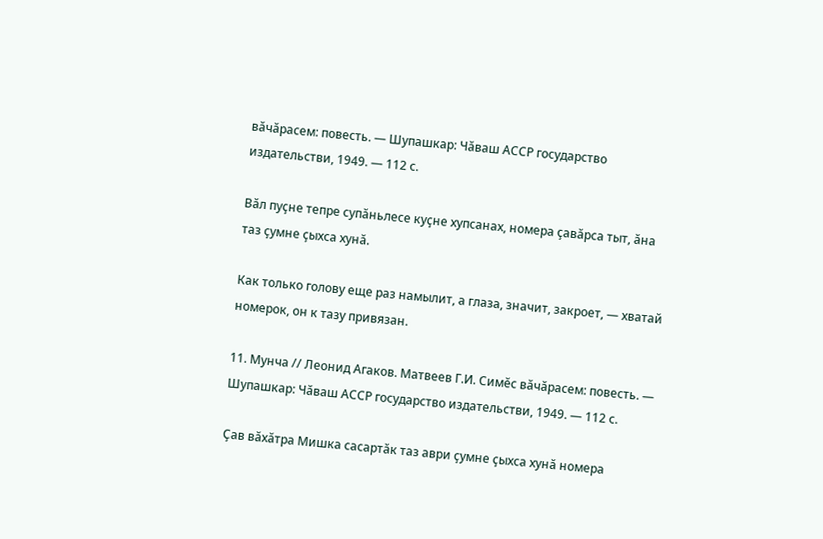вӑчӑрасем: повесть. — Шупашкар: Чӑваш АССР государство издательстви, 1949. — 112 с.

Вӑл пуҫне тепре супӑньлесе куҫне хупсанах, номера ҫавӑрса тыт, ӑна таз ҫумне ҫыхса хунӑ.

Как только голову еще раз намылит, а глаза, значит, закроет, — хватай номерок, он к тазу привязан.

11. Мунча // Леонид Агаков. Матвеев Г.И. Симӗс вӑчӑрасем: повесть. — Шупашкар: Чӑваш АССР государство издательстви, 1949. — 112 с.

Ҫав вӑхӑтра Мишка сасартӑк таз аври ҫумне ҫыхса хунӑ номера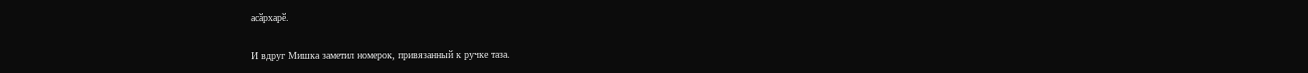асӑрхарӗ.

И вдруг Мишка заметил номерок, привязанный к ручке таза.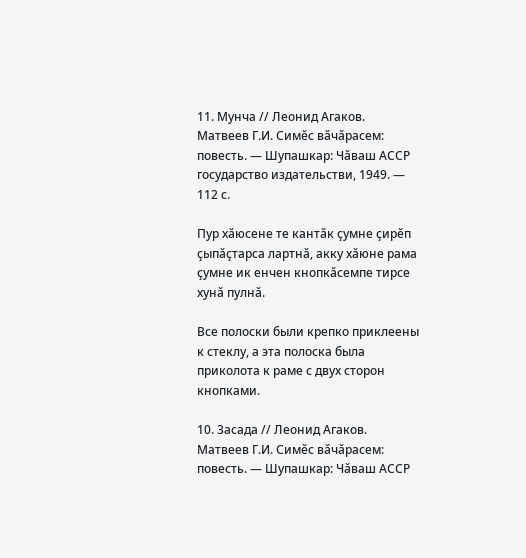11. Мунча // Леонид Агаков. Матвеев Г.И. Симӗс вӑчӑрасем: повесть. — Шупашкар: Чӑваш АССР государство издательстви, 1949. — 112 с.

Пур хӑюсене те кантӑк ҫумне ҫирӗп ҫыпӑҫтарса лартнӑ, акку хӑюне рама ҫумне ик енчен кнопкӑсемпе тирсе хунӑ пулнӑ.

Все полоски были крепко приклеены к стеклу, а эта полоска была приколота к раме с двух сторон кнопками.

10. 3асада // Леонид Агаков. Матвеев Г.И. Симӗс вӑчӑрасем: повесть. — Шупашкар: Чӑваш АССР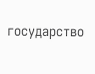государство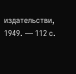издательстви, 1949. — 112 с.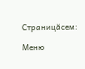Страницăсем:

Меню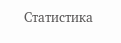Статистика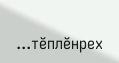...тĕплӗнрех